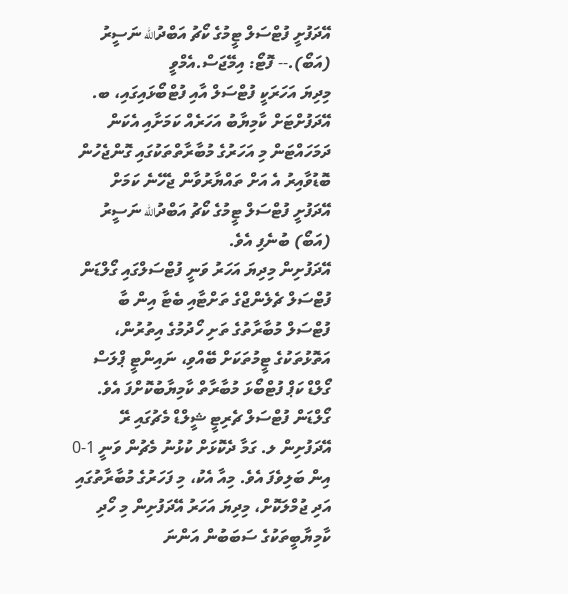އޭދަފުށީ ފުޓްސަލް ޓީމުގެ ކޯޗު އަބްދުالله ނަސީރު (އަބޯ).-- ފޮޓޯ: އިމޭޖަސް.އެމްވީ
މިދިޔަ އަހަރަކީ ފުޓްސަލް އާއި ފުޓްބޯޅައިގައި، ބ. އޭދަފުށްޓަށް ކާމިޔާބު އަހަރެއް ކަމަށާއި އެކަން ދަމަހައްޓަން މި އަހަރުގެ މުބާރާތްތަކުގައި ގޮންޖެހުން ބޮޑުވާއިރު އެ އަށް ތައްޔާރުވާން ޖެހޭނެ ކަމަށް އޭދަފުށީ ފުޓްސަލް ޓީމުގެ ކޯޗު އަބްދުالله ނަސީރު (އަބޯ) ބުނެފި އެވެ.
އޭދަފުށިން މިދިޔަ އަހަރު ވަނީ ފުޓްސަލްގައި ގޯލްޑަން ފުޓްސަލް ޗެލެންޖްގެ ތަށްޓާއި ބެޓާ އިން ބާ ފުޓްސަލް މުބާރާތުގެ ތަށި ހޯދުމުގެ އިތުރުން، އަތޮޅުތަކުގެ ޓީމުތަކަށް ބޭއްވި، ނައިންޓީ ޕްލަސް ގޯލްޑް ކަޕް ފުޓްބޯޅަ މުބާރާތް ކާމިޔާބުކޮށްފަ އެވެ.
ގޯލްޑަން ފުޓްސަލް ޗެރިޓީ ޝީލްޑް މެޗުގައި ރޭ އޭދަފުށިން ލ. ގަމާ ދެކޮޅަށް ކުޅުނު މެޗުން ވަނީ 1-0 އިން ބަލިވެފަ އެވެ. މިއާ އެކު، މި ފަހަރުގެ މުބާރާތުގައި އަދި ޖުމްލަކޮށް، މިދިޔަ އަހަރު އޭދަފުށިން މި ހޯދި ކާމިޔާބީތަކުގެ ސަބަބުން އަންނަ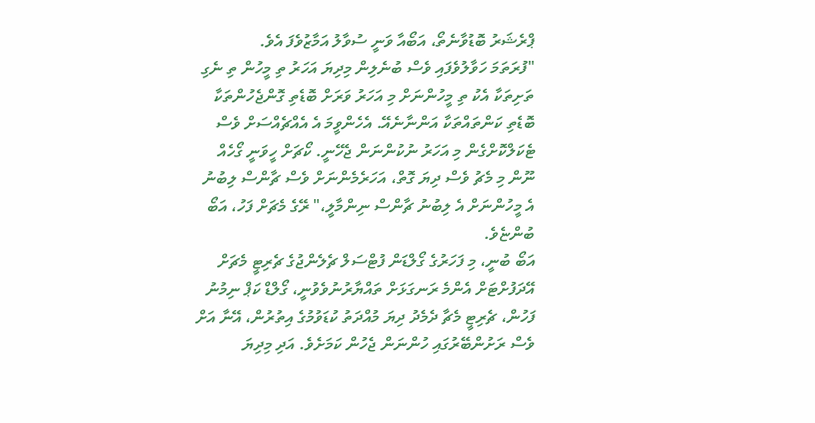ޕްރެޝަރު ބޮޑުވާނެތޯ، އަބޯއާ ވަނީ ސުވާލު އަމާޒުވެފަ އެވެ.
"ފުރަތަމަ ހަވާލުވެފައި ވެސް ބުނެލިން މިދިޔަ އަހަރު ތި މީހުން ތި ނެގި ތަށިތަކާ އެކު ތި މީހުންނަށް މި އަހަރު ވަރަށް ބޮޑެތި ގޮންޖެހުންތަކާ ބޮޑެތި ކަންތައްތަކާ އަންނާނެއޭ. އެހެންވީމަ އެ އެއްޗެއްސަށް ވެސް ޓެކަލްކޮށްގެން މި އަހަރު ނުކުންނަން ޖެހޭނީ. ކޯޗަށް ހީވަނީ ގޯހެއް ނޫން މި މެޗު ވެސް ދިޔަ ގޮތް، އަހަރެމެންނަށް ވެސް ޗާންސް ލިބުނު އެ މީހުންނަށް އެ ލިބުނު ޗާންސް ނިންމާލީ،" ރޭގެ މެޗަށް ފަހު، އަބޯ ބުންޏެވެ.
އަބޯ ބުނީ، މި ފަހަރުގެ ގޯލްޑަން ފުޓްސަލް ޗެލެންޖުގެ ޗެރިޓީ މެޗަށް އޭދަފުށްޓަށް އެންމެ ރަނގަޅަށް ތައްޔާރުނުވެވުނީ، ގޯލްޑް ކަޕް ނިމުނު ފަހުން، ޗެރިޓީ މެޗާ ދެމެދު ދިޔަ މުއްދަތު ކުޑަވުމުގެ އިތުރުން، އޭނާ އަށް ވެސް ރަށުންބޭރުގައި ހުންނަން ޖެހުން ކަމަށެވެ. އަދި މިދިޔަ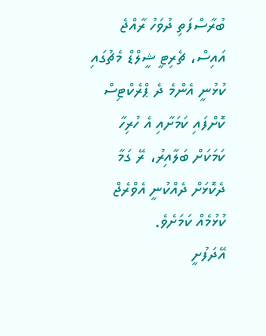ބުރާސްފަތި ދުވަހު ރާއްޖެ އައިސް، ޗެރިޓީ ޝީލްޑް މެޗުގައި ކުޅުނީ އެންމެ ދެ ޕްރެކްޓިސް ކޮށްފައި ކަމަށާއި އެ ހުރިހާ ކަމަކަށް ބަލާއިރު، ރޭ ގަމާ ދެކޮޅަށް ދެއްކުނީ އެވްރެޖް ކުޅުމެއް ކަމަށެވެ.
އޭދަފުށީ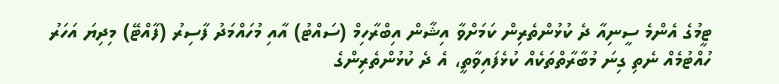ޓީމުގެ އެންމެ ސީނިއާ ދެ ކުޅުންތެރިން ކަމަށްވާ އިޝާން އިބްރާހިމް (ސައްޓު) އާއި މުހައްމަދު ފާސިރު (ފާއްޓޭ) މިދިޔަ އަހަރު ހުއްޓުމެއް ނެތި ގިނަ މުބާރާތްތަކެއް ކުޅެފައިވާތީ، އެ ދެ ކުޅުންތެރިންގެ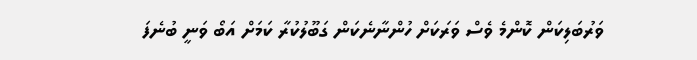ވަރުބަލިކަން ކޮންމެ ވެސް ވަރަކަށް ހުންނާނެކަން ގަބޫލުކުރާ ކަމަށް އަބޯ ވަނީ ބުނެފަ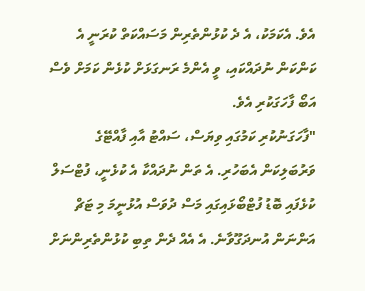އެވެ. އެކަމަކު، އެ ދެ ކުޅުންތެރިން މަސައްކަތް ކުރަނީ އެ ކަންކަން ނުދައްކައި، ވީ އެންމެ ރަނގަޅަށް ކުޅެން ކަމަށް ވެސް އަބޯ ފާހަގަކުރި އެވެ.
"ފާހަގަނުކުރި ކަމުގައި ވިޔަސް، ސައްޓު އާއި ފާއްޓޭގެ ވަރުބަލިކަން އެބަހުރި. އެ ތަން ނުދައްކާ އެ ކުޅެނީ، ފުޓްސަލް ކުޅެފައި ބޮޑު ފުޓްބޯޅައިގައި މަސް ދުވަސް އުޅުނީމަ މި ޓަޗް އަންނަން އުނދަގޫވާނެ. އެ އެއް ދެން ތިބި ކުޅުންތެރިންނަށް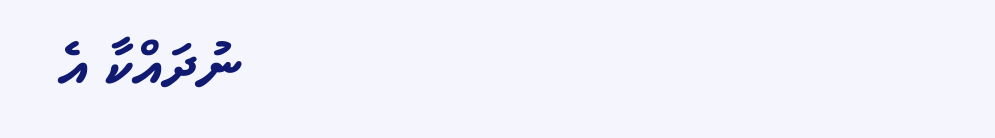ނުދައްކާ އެ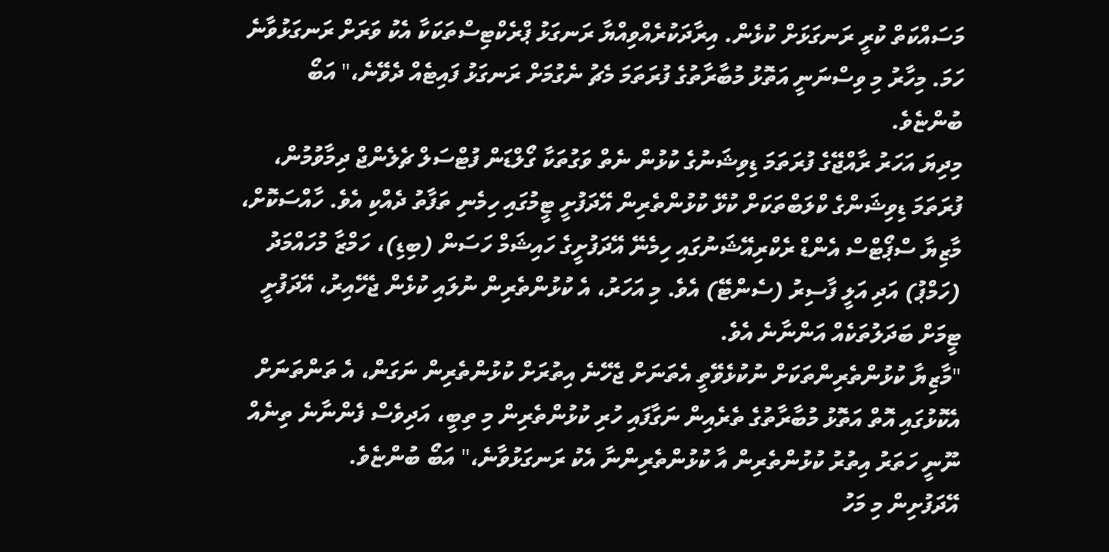މަސައްކަތް ކުރީ ރަނގަޅަށް ކުޅެން. އިރާދަކުރެއްވިއްޔާ ރަނގަޅު ޕްރެކްޓިސްތަކަކާ އެކު ވަރަށް ރަނގަޅުވާނެ ހަމަ. މިހާރު މި ވިސްނަނީ އަތޮޅު މުބާރާތުގެ ފުރަތަމަ މެޗު ނެގުމަށް ރަނގަޅު ފައިޓެއް ދެވޭނެ،" އަބޯ ބުންޏެވެ.
މިދިޔަ އަހަރު ރާއްޖޭގެ ފުރަތަމަ ޑިވިޝަނުގެ ކުޅުން ނެތް ވަގުތަކާ ގޯލްޑަން ފުޓްސަލް ޗެލެންޖް ދިމާވުމުން، ފުރަތަމަ ޑިވިޝަންގެ ކްލަބްތަކަށް ކުޅޭ ކުޅުންތެރިން އޭދަފުށީ ޓީމުގައި ހިމެނި ތަފާތު ދެއްކި އެވެ. ހާއްސަކޮށް، މާޒިޔާ ސްޕޯޓްސް އެންޑް ރެކްރިއޭޝަނުގައި ހިމެނޭ އޭދަފުށީގެ ހައިޝަމް ހަސަން (ބިޑި)، ހަމްޒާ މުހައްމަދު (ހަމްޕު) އަދި އަލީ ފާސިރު (ސެންޓޭ) އެވެ. މި އަހަރު، އެ ކުޅުންތެރިން ނުލައި ކުޅެން ޖެހޭއިރު، އޭދަފުށީ ޓީމަށް ބަދަލުތަކެއް އަންނާނެ އެވެ.
"މާޒިޔާ ކުޅުންތެރިންތަކަށް ނުކުޅެވޭތީ އެތަނަށް ޖެހޭނެ އިތުރަށް ކުޅުންތެރިން ނަގަން، އެ ތަންތަނަށް އެކޮޅުގައި އޮތް އަތޮޅު މުބާރާތުގެ ތެރެއިން ނަގާފައި ހުރި ކުޅުންތެރިން މި ތިބީ، އަދިވެސް ފެންނާނެ ތިނެއް ނޫނީ ހަތަރު އިތުރު ކުޅުންތެރިން އާ ކުޅުންތެރިންނާ އެކު ރަނގަޅުވާނެ،" އަބޯ ބުންޏެވެ.
އޭދަފުށިން މި މަހު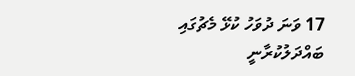17 ވަނަ ދުވަހު ކުޅޭ މެޗުގައި ބައްދަލުކުރާނީ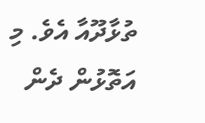ތުޅާދޫއާ އެވެ. މި އަތޮޅުން ދެން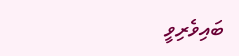ބައިވެރިވީ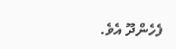ފެހެންދޫ އެވެ.